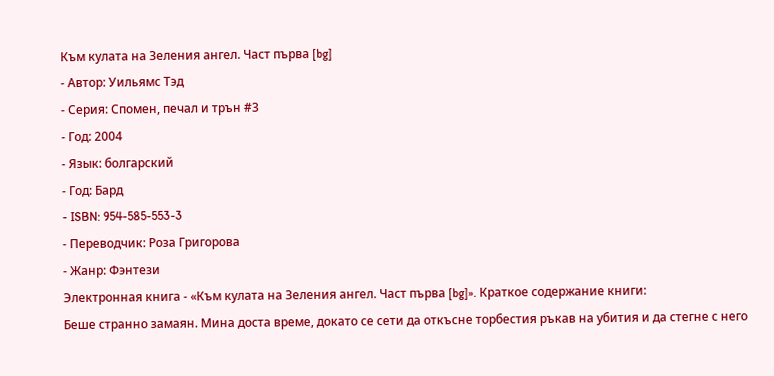Към кулата на Зеления ангел. Част първа [bg]
- Автор: Уильямс Тэд
- Серия: Спомен, печал и трън #3
- Год: 2004
- Язык: болгарский
- Год: Бард
- ISBN: 954-585-553-3
- Переводчик: Роза Григорова
- Жанр: Фэнтези
Электронная книга - «Към кулата на Зеления ангел. Част първа [bg]». Краткое содержание книги:
Беше странно замаян. Мина доста време, докато се сети да откъсне торбестия ръкав на убития и да стегне с него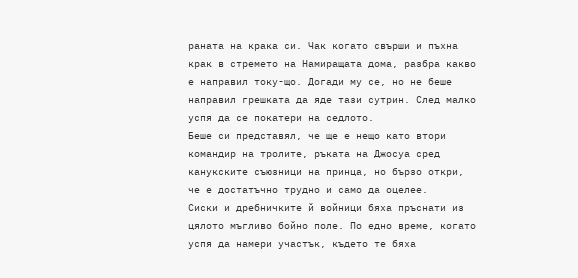раната на крака си. Чак когато свърши и пъхна крак в стремето на Намиращата дома, разбра какво е направил току-що. Догади му се, но не беше направил грешката да яде тази сутрин. След малко успя да се покатери на седлото.
Беше си представял, че ще е нещо като втори командир на тролите, ръката на Джосуа сред канукските съюзници на принца, но бързо откри, че е достатъчно трудно и само да оцелее.
Сиски и дребничките й войници бяха пръснати из цялото мъгливо бойно поле. По едно време, когато успя да намери участък, където те бяха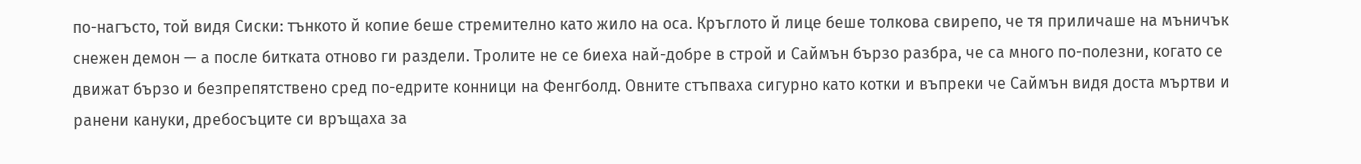по-нагъсто, той видя Сиски: тънкото й копие беше стремително като жило на оса. Кръглото й лице беше толкова свирепо, че тя приличаше на мъничък снежен демон — а после битката отново ги раздели. Тролите не се биеха най-добре в строй и Саймън бързо разбра, че са много по-полезни, когато се движат бързо и безпрепятствено сред по-едрите конници на Фенгболд. Овните стъпваха сигурно като котки и въпреки че Саймън видя доста мъртви и ранени кануки, дребосъците си връщаха за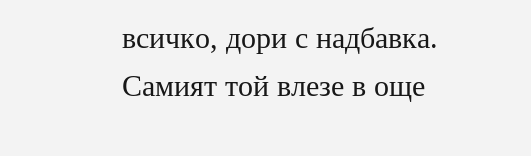всичко, дори с надбавка.
Самият той влезе в още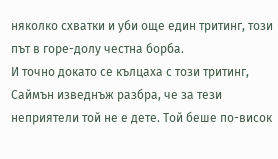няколко схватки и уби още един тритинг, този път в горе-долу честна борба.
И точно докато се кълцаха с този тритинг, Саймън изведнъж разбра, че за тези неприятели той не е дете. Той беше по-висок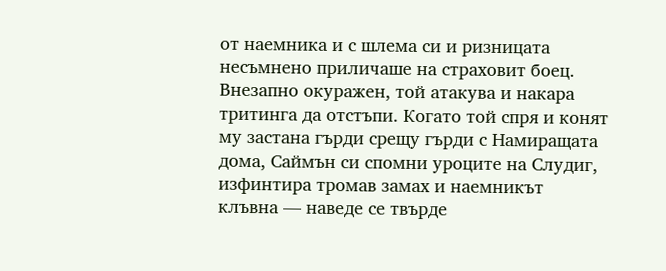от наемника и с шлема си и ризницата несъмнено приличаше на страховит боец. Внезапно окуражен, той атакува и накара тритинга да отстъпи. Когато той спря и конят му застана гърди срещу гърди с Намиращата дома, Саймън си спомни уроците на Слудиг, изфинтира тромав замах и наемникът клъвна — наведе се твърде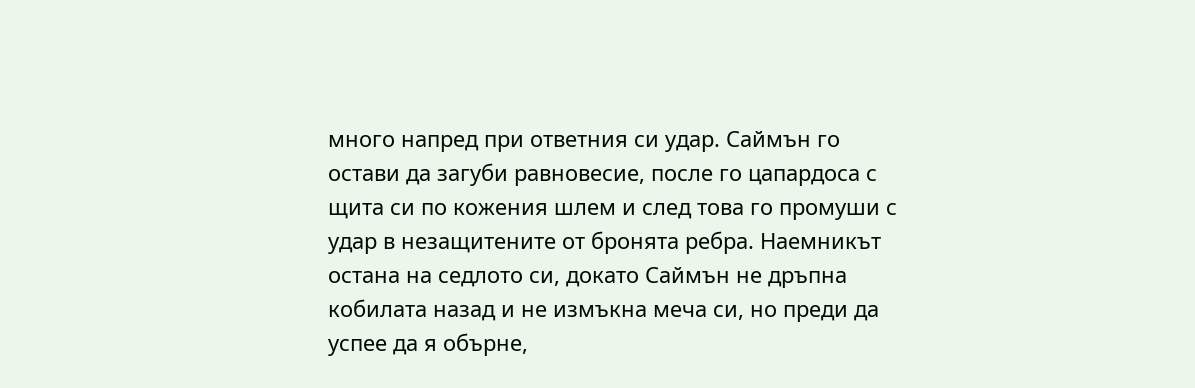много напред при ответния си удар. Саймън го остави да загуби равновесие, после го цапардоса с щита си по кожения шлем и след това го промуши с удар в незащитените от бронята ребра. Наемникът остана на седлото си, докато Саймън не дръпна кобилата назад и не измъкна меча си, но преди да успее да я обърне,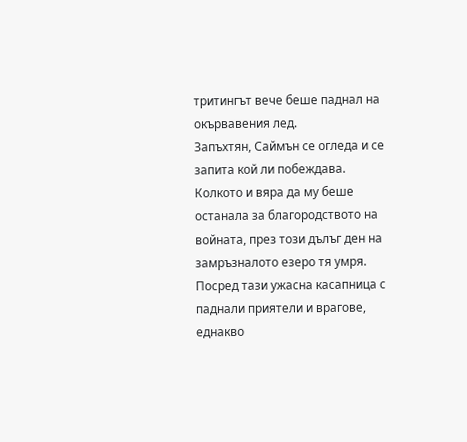тритингът вече беше паднал на окървавения лед.
Запъхтян, Саймън се огледа и се запита кой ли побеждава.
Колкото и вяра да му беше останала за благородството на войната, през този дълъг ден на замръзналото езеро тя умря. Посред тази ужасна касапница с паднали приятели и врагове, еднакво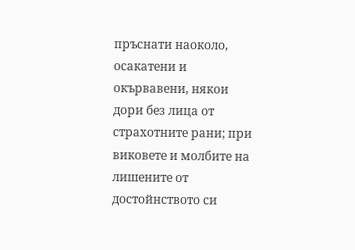пръснати наоколо, осакатени и окървавени, някои дори без лица от страхотните рани; при виковете и молбите на лишените от достойнството си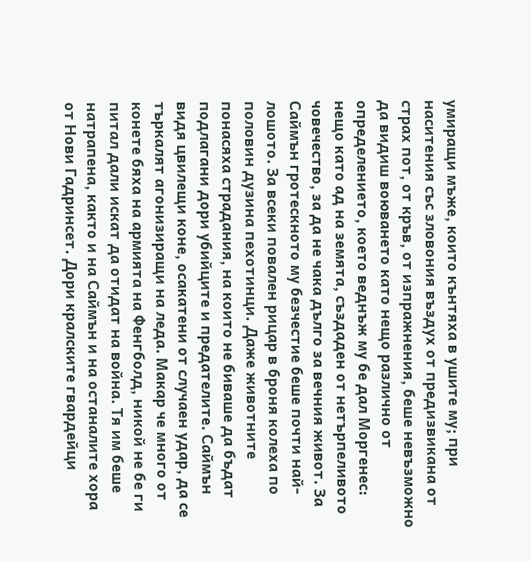умиращи мъже, които кънтяха в ушите му; при наситения със зловония въздух от предизвикана от страх пот, от кръв, от изпражнения, беше невъзможно да видиш воюването като нещо различно от определението, което веднъж му бе дал Моргенес: нещо като ад на земята, създаден от нетърпеливото човечество, за да не чака дълго за вечния живот. За Саймън гротескното му безчестие беше почти най-лошото. За всеки повален рицар в броня колеха по половин дузина пехотинци. Даже животните понасяха страдания, на които не биваше да бъдат подлагани дори убийците и предателите. Саймън видя цвилещи коне, осакатени от случаен удар, да се търкалят агонизиращи на леда. Макар че много от конете бяха на армията на Фенгболд, никой не бе ги питал дали искат да отидат на война. Тя им беше натрапена, както и на Саймън и на останалите хора от Нови Гадринсет. Дори кралските гвардейци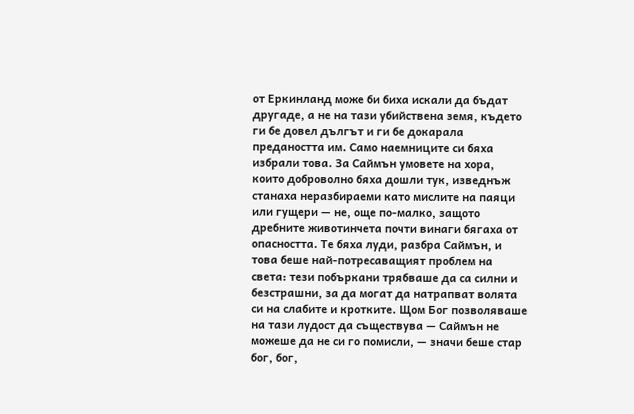от Еркинланд може би биха искали да бъдат другаде, а не на тази убийствена земя, където ги бе довел дългът и ги бе докарала предаността им. Само наемниците си бяха избрали това. За Саймън умовете на хора, които доброволно бяха дошли тук, изведнъж станаха неразбираеми като мислите на паяци или гущери — не, още по-малко, защото дребните животинчета почти винаги бягаха от опасността. Те бяха луди, разбра Саймън, и това беше най-потресаващият проблем на света: тези побъркани трябваше да са силни и безстрашни, за да могат да натрапват волята си на слабите и кротките. Щом Бог позволяваше на тази лудост да съществува — Саймън не можеше да не си го помисли, — значи беше стар бог, бог,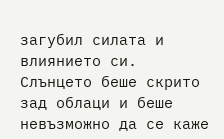загубил силата и влиянието си.
Слънцето беше скрито зад облаци и беше невъзможно да се каже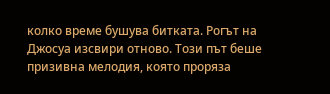колко време бушува битката. Рогът на Джосуа изсвири отново. Този път беше призивна мелодия, която проряза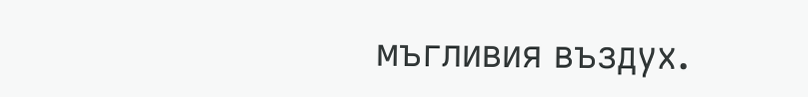мъгливия въздух.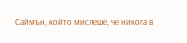Саймън, който мислеше, че никога в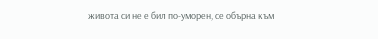живота си не е бил по-уморен, се обърна към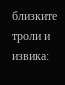близките троли и извика: